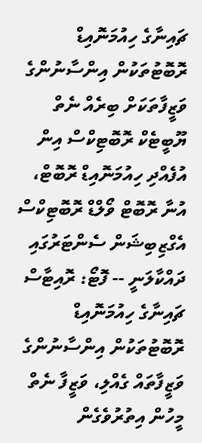ޗައިނާގެ ހިއުމަނޮއިޑް ރޮބޮޓުތަކުން އިންސާނުންގެ ވަޒީފާތަކަށް ބިރެއް ނެތް
ޔޫބީޓެކް ރޮބޮޓިކްސް އިން އުފެއްދި ހިއުމަނޮއިޑް ރޮބޮޓް، އުނާ ރޮބޮޓް ވޯލްޑް ރޮބޮޓިކްސް އެގްޒިބިޝަން ސެންޓަރުގައި ދައްކާލަނީ -- ފޮޓޯ: ރޮއިޓާސް
ޗައިނާގެ ހިއުމަނޮއިޑް ރޮބޮޓުތަކުން އިންސާނުންގެ ވަޒީފާތައް ގެއްލި، ވަޒީފާ ނެތް މީހުން އިތުރުވެގެން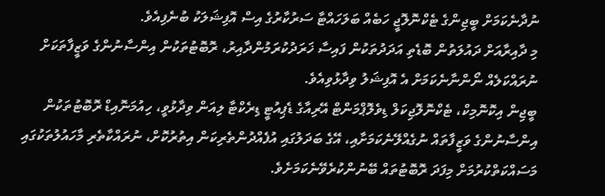ނުދާނެކަމަށް ބީޖިންގެ ޓެކްނޮލޮޖީ ހަބެއް ބަލަހައްޓާ ސަރުކާރުގެ އިސް އޮފިޝަލަކު ބުނެފިއެވެ.
މި ދާއިރާއަށް ދައުލަތުން ބޮޑެތި އަދަދުތަކުން ފައިސާ ޚަރަދުކުރަމުންދާއިރު، ރޮބޮޓުތަކުން އިންސާނުންގެ ވަޒީފާތަކަށް ނުރައްކަލެއް ނޯންނާނެކަމަށް އެ އޮފިޝަލު ވިދާޅުވިއެވެ.
ބީޖިން އިކޮނޮމިކް، ޓެކްނޮލޮޖިކަލް ޑިވެލޮޕްމަންޓް އޭރިއާގެ ޑެޕިއުޓީ ޑިރެކްޓާ ލިއަން ވިދާޅުވީ، ހިއުމަނޮއިޑް ރޮބޮޓުތަކުން އިންސާނުންގެ ވަޒީފާތައް ނުގެއްލޭނެކަމަށާއި، އޭގެ ބަދަލުގައި އުފެއްދުންތެރިކަން އިތުރުކޮށް، ނުރައްކާތެރި މާހައުލުތަކުގައި މަސައްކަތްކުރުމަށް މިފަދަ ރޮބޮޓުތައް ބޭނުންކުރެވޭނެކަމަށެވެ.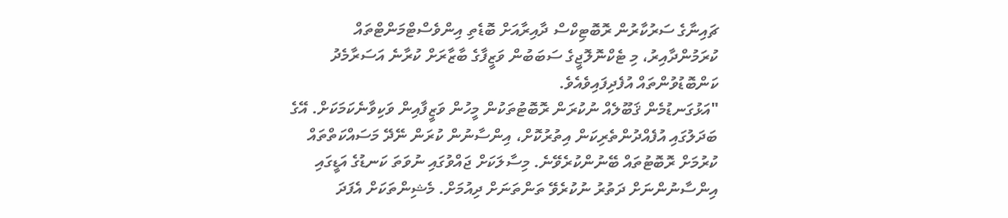ޗައިނާގެ ސަރުކާރުން ރޮބޮޓިކްސް ދާއިރާއަށް ބޮޑެތި އިންވެސްޓްމަންޓްތައް ކުރަމުންދާއިރު، މި ޓެކްނޮލޮޖީގެ ސަބަބުން ވަޒީފާގެ ބާޒާރަށް ކުރާނެ އަސަރާމެދު ކަންބޮޑުވުންތައް އުފެދިފައިވެއެވެ.
"އަޅުގަނޑުމެން ޤަބޫލެއް ނުކުރަން ރޮބޮޓުތަކުން މީހުން ވަޒީފާއިން ވަކިވާނެކަމަކަށް. އޭގެ ބަދަލުގައި އުފެއްދުންތެރިކަން އިތުރުކޮށް، އިންސާނުން ކުރަން ނޭދޭ މަސައްކަތްތައް ކުރުމަށް ރޮބޮޓުތައް ބޭނުންކުރެވޭނެ. މިސާލަކަށް ޖައްވުގައި ނުވަތަ ކަނޑުގެ އަޑީގައި އިންސާނުންނަށް ދަތުރު ނުކުރެވޭ ތަންތަނަށް ދިއުމަށް. މެޝިންތަކަށް އެފަދަ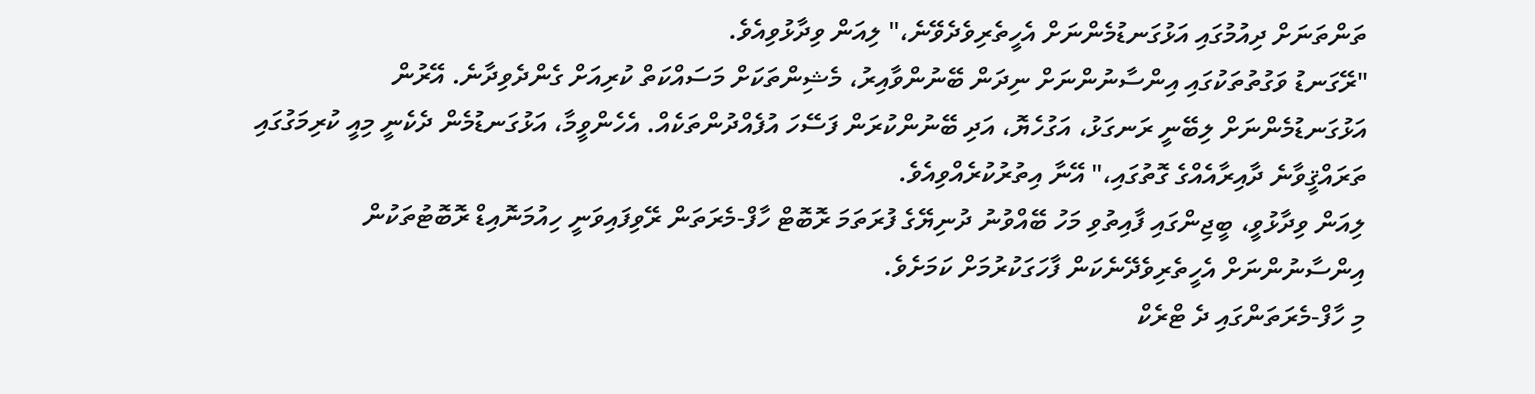ތަންތަނަށް ދިއުމުގައި އަޅުގަނޑުމެންނަށް އެހީތެރިވެދެވޭނެ،" ލިއަން ވިދާޅުވިއެވެ.
"ރޭގަނޑު ވަގުތުތަކުގައި އިންސާނުންނަށް ނިދަން ބޭނުންވާއިރު، މެޝިންތަކަށް މަސައްކަތް ކުރިއަށް ގެންދެވިދާނެ. އޭރުން އަޅުގަނޑުމެންނަށް ލިބޭނީ ރަނގަޅު، އަގުހެޔޮ، އަދި ބޭނުންކުރަން ފަސޭހަ އުފެއްދުންތަކެއް. އެހެންވީމާ، އަޅުގަނޑުމެން ދެކެނީ މިއީ ކުރިމަގުގައި ތަރައްޤީވާނެ ދާއިރާއެއްގެ ގޮތުގައި،" އޭނާ އިތުރުކުރެއްވިއެވެ.
ލިއަން ވިދާޅުވީ، ބީޖިންގައި ފާއިތުވި މަހު ބޭއްވުނު ދުނިޔޭގެ ފުރަތަމަ ރޮބޮޓް ހާފް-މެރަތަން ރޭވިފައިވަނީ ހިއުމަނޮއިޑް ރޮބޮޓުތަކުން އިންސާނުންނަށް އެހީތެރިވެދޭނެކަން ފާހަގަކުރުމަށް ކަމަށެވެ.
މި ހާފް-މެރަތަންގައި ދެ ޓްރެކް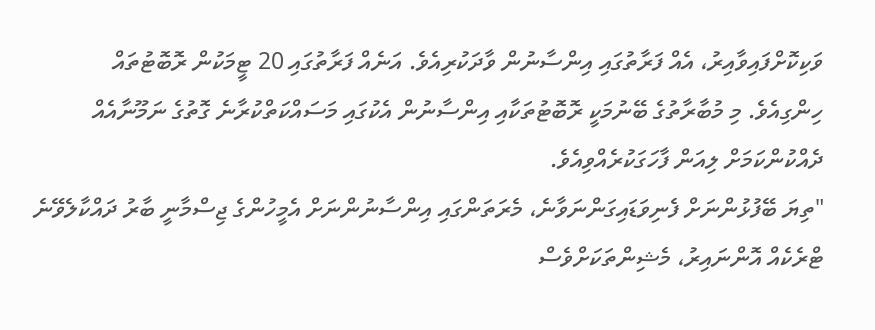ވަކިކޮށްފައިވާއިރު، އެއް ފަރާތުގައި އިންސާނުން ވާދަކުރިއެވެ. އަނެއް ފަރާތުގައި 20 ޓީމަކުން ރޮބޮޓުތައް ހިންގިއެވެ. މި މުބާރާތުގެ ބޭނުމަކީ ރޮބޮޓުތަކާއި އިންސާނުން އެކުގައި މަސައްކަތްކުރާނެ ގޮތުގެ ނަމޫނާއެއް ދެއްކުންކަމަށް ލިއަން ފާހަގަކުރެއްވިއެވެ.
"ތިޔަ ބޭފުޅުންނަށް ފެނިވަޑައިގަންނަވާނެ، މެރަތަންގައި އިންސާނުންނަށް އެމީހުންގެ ޖިސްމާނީ ބާރު ދައްކާލެވޭނެ ޓްރެކެއް އޮންނައިރު، މެޝިންތަކަށްވެސް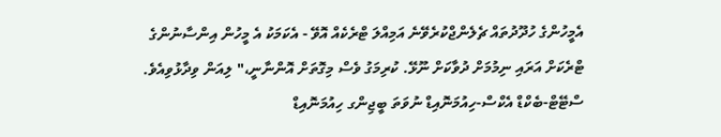އެމީހުންގެ ހުދޫދުތައް ޗެލެންޖްކުރެވޭނެ އަމިއްލަ ޓްރެކެއް އޮވޭ - އެކަމަކު އެ މީހުން އިންސާނުންގެ ޓްރެކަށް އަރައި ނިމުމަށް ދުވާކަށް ނޫޅޭ. ކުރިމަގު ވެސް މިގޮތަށް އޮންނާނީ،" ލިއަން ވިދާޅުވިއެވެ.
ސްޓޭޓް-ބެކްޑް އެކްސް-ހިއުމަނޮއިޑް ނުވަތަ ބީޖިންގ ހިއުމަނޮއިޑް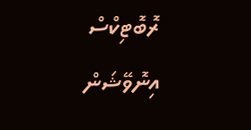ރޮބޮޓިކްސް އިނޮވޭޝަން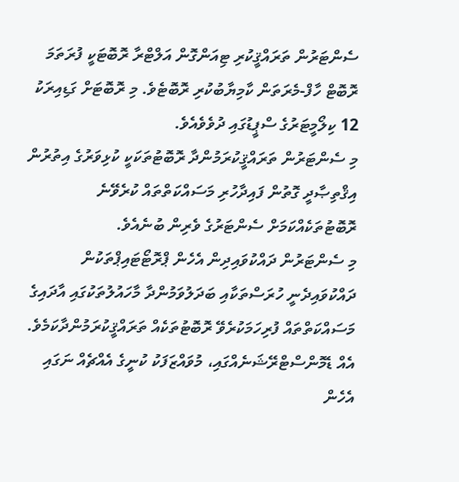ސެންޓަރުން ތަރައްޤީކުރި ޓިއަންގޮން އަލްޓްރާ ރޮބޮޓަކީ ފުރަތަމަ ރޮބޮޓް ހާފް-މެރަތަން ކާމިޔާބުކުރި ރޮބޮޓެވެ. މި ރޮބޮޓަށް ގަޑިއިރަކު 12 ކިލޯމީޓަރުގެ ސްޕީޑުގައި ދުވެވެއެވެ.
މި ސެންޓަރުން ތަރައްޤީކުރަމުންދާ ރޮބޮޓުތަކަކީ ކުޅިވަރުގެ އިތުރުން އިޤްތިޞާދީ ގޮތުން ފައިދާހުރި މަސައްކަތްތައް ކުރެވޭނެ ރޮބޮޓުތަކެއްކަމަށް ސެންޓަރުގެ ވެރިން ބުނެއެވެ.
މި ސެންޓަރުން ދައްކުވައިދިން އެހެން ޕްރޮޓޯޓައިޕްތަކުން ދައްކުވައިދެނީ ހުރަސްތަކާއި ބަދަލުވަމުންދާ މާހައުލުތަކުގައި އާދައިގެ މަސައްކަތްތައް ފުރިހަމަކުރެވޭ ރޮބޮޓުތަކެއް ތަރައްޤީކުރަމުންދާކަމެވެ. އެއް ޑެމޮންސްޓްރޭޝަނެއްގައި، މުވައްޒަފަކު ކުނީގެ އެއްޗެއް ނަގައި އެހެން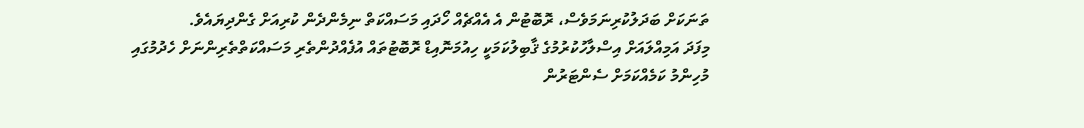ތަނަކަށް ބަދަލުކުރިނަމަވެސް، ރޮބޮޓުން އެ އެއްޗެއް ހޯދައި މަސައްކަތް ނިމެންދެން ކުރިއަށް ގެންދިޔައެވެ.
މިފަދަ އަމިއްލައަށް އިސްލާހުކުރުމުގެ ޤާބިލުކަމަކީ ހިއުމަނޮއިޑް ރޮބޮޓުތައް އުފެއްދުންތެރި މަސައްކަތްތެރިންނަށް ހެދުމުގައި މުހިންމު ކަމެއްކަމަށް ސެންޓަރުން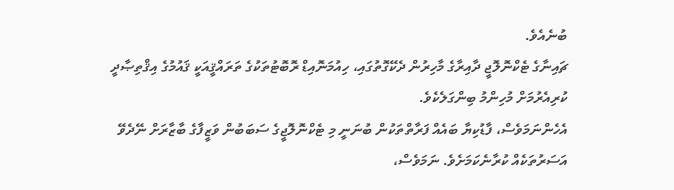ބުނެއެވެ.
ޗައިނާގެ ޓެކްނޮލޮޖީ ދާއިރާގެ މާހިރުން ދެކޭގޮތުގައި، ހިއުމަނޮއިޑް ރޮބޮޓުތަކުގެ ތަރައްޤީއަކީ ޤައުމުގެ އިޤްތިޞާދީ ކުރިއެރުމަށް މުހިންމު ބިންގަލެކެވެ.
އެހެންނަމަވެސް، ފާޑުކިޔާ ބައެއް ފަރާތްތަކުން ބުނަނީ މި ޓެކްނޮލޮޖީގެ ސަބަބުން ވަޒީފާގެ ބާޒާރަށް ނޭދެވޭ އަސަރުތަކެއް ކުރާނެކަމަށެވެ. ނަމަވެސް،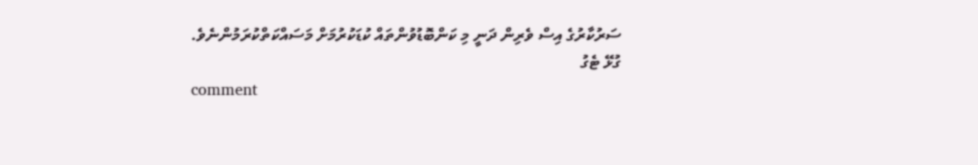ސަރުކާރުގެ އިސް ވެރިން ދަނީ މި ކަންބޮޑުވުންތައް ކުޑަކުރުމަށް މަސައްކަތްކުރަމުންނެވެ.
ގުޅޭ ޓެގު
comment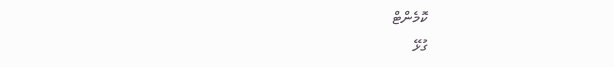ކޮމެންޓް
ގުޅޭ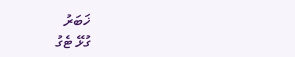ޚަބަރު
ގުޅޭ ޓެގު